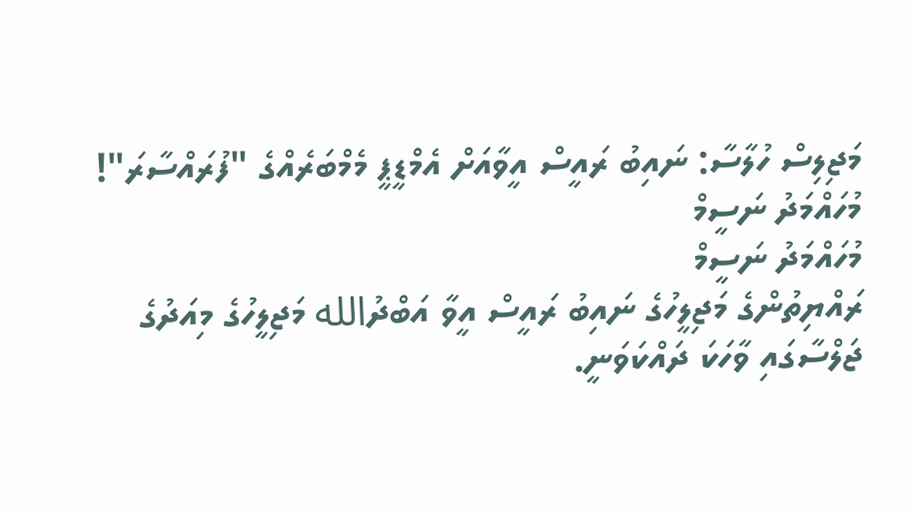މަޖިލިސް ހުލާސާ: ނައިބު ރައީސް އީވާއަށް އެމްޑީޕީ މެމްބަރެއްގެ "ފުރައްސާރަ"!
މުހައްމަދު ނަސީމް
މުހައްމަދު ނަސީމް
ރައްޔިތުންގެ މަޖިލީހުގެ ނައިބު ރައީސް އީވާ އަބްދުالله މަޖިލީހުގެ މިއަދުގެ ޖަލްސާގައި ވާހަކަ ދައްކަވަނީ.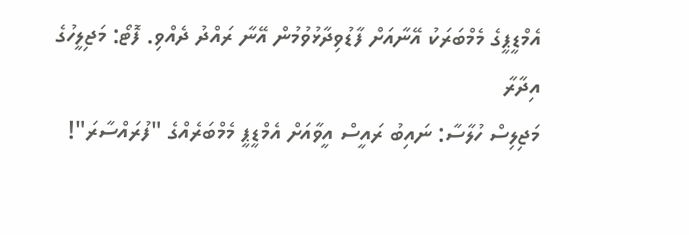އެމްޑީޕީގެ މެމްބަރަކު އޭނާއަށް ފާޑުވިދާޅުވުމުން އޭނާ ރައްދު ދެއްވި. ފޮޓޯ: މަޖިލީހުގެ އިދާރާ
މަޖިލިސް ހުލާސާ: ނައިބު ރައީސް އީވާއަށް އެމްޑީޕީ މެމްބަރެއްގެ "ފުރައްސާރަ"!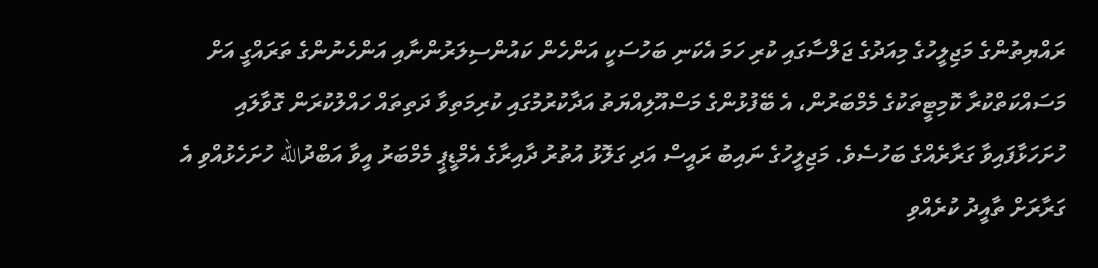ރައްޔިތުންގެ މަޖިލީހުގެ މިއަދުގެ ޖަލްސާގައި ކުރި ހަމަ އެކަނި ބަހުސަކީ އަންހެން ކައުންސިލަރުންނާއި އަންހެނުންގެ ތަރައްގީ އަށް މަސައްކަތްކުރާ ކޮމިޓީތަކުގެ މެމްބަރުން، އެ ބޭފުޅުންގެ މަސްއޫލިއްޔަތު އަދާކުރުމުގައި ކުރިމަތިވާ ދަތިތައް ހައްލުކުރަން ގޮވާލައި ހުށަހަޅާފައިވާ ގަރާރެއްގެ ބަހުސެވެ. މަޖިލީހުގެ ނައިބު ރައީސް އަދި ގަލޮޅު އުތުރު ދާއިރާގެ އެމްޑީޕީ މެމްބަރު އީވާ އަބްދުالله ހުށަހެޅުއްވި އެ ގަރާރަށް ތާއީދު ކުރެއްވި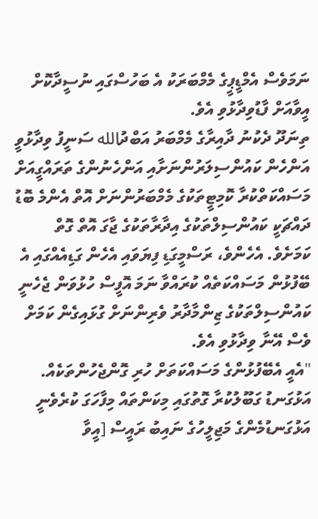ނަމަވެސް އެމްޑީޕީގެ މެމްބަރަކު އެ ބަހުސްގައި ނުސީދާކޮށް އީވާއަށް ފާޑުވިދާޅުވި އެވެ.
ތިނަދޫ ދެކުނު ދާއިރާގެ މެމްބަރު އަބްދުالله ސަނީފު ވިދާޅުވީ އަންހެން ކައުންސިލަރުންނަށާއި އަންހެނުންގެ ތަރައްގީއަށް މަސައްކަތްކުރާ ކޮމިޓީތަކުގެ މެމްބަރުންނަށް އޮތް އެންމެ ބޮޑު ދައްޗަކީ ކައުންސިލްތަކުގެ އިދާރާތަކުގެ ޖާގަ އޮތް ގޮތް ކަމަށެވެ. އެހެންވެ، ރަސްމީގަޑި ފިޔަވައި އެހެން ގަޑިއެއްގައި އެ ބޭފުޅުން މަސައްކަތެއް ކުރައްވާ ނަމަ އޮފީސް ހުޅުވަން ޖެހެނީ ކައުންސިލްތަކުގެ ޒިންމާދާރު ވެރިންނަށް ގުޅައިގެން ކަމަށް ވެސް އޭނާ ވިދާޅުވި އެވެ.
"އެއީ އެބޭފުޅުންގެ މަސައްކަތަށް ހުރި ގޮންޖެހުންތަކެއް. އަޅުގަނޑު ގަބޫލުކުރާ ގޮތުގައި މިކަންތައް މިފާހަގަ ކުރެވެނީ އަޅުގަނޑުމެންގެ މަޖިލީހުގެ ނައިބު ރައީސް [އީވާ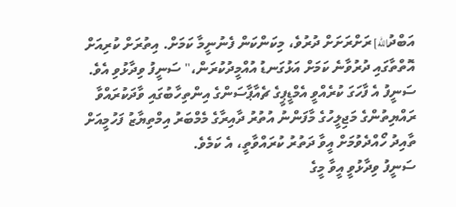އަބްދުالله] ރަށްރަށަށް ދުރުވެ، މިކަންކަން ފެނުނީމާ ކަމަށް. އިތުރަށް ކުރިއަށް އޮތްތާގައި ދުރުވާނެ ކަމަށް އަޅުގަނޑު އުއްމީދުކުރަން،" ސަނީފު ވިދާޅުވި އެވެ.
ސަނީފު އެ ފާހަގަ ކުރެއްވީ އެމްޑީޕީގެ ޗެއާޕާސަންގެ އިންތިހާބުގައި ވާދަކުރައްވާ ރައްޔިތުންގެ މަޖިލީހުގެ މާފަންނު އުތުރު ދާއިރާގެ މެމްބަރު އިމްތިޔާޒު ފަހުމީއަށް ތާއިދު ހޯއްދެވުމަށް އީވާ ދަތުރު ކުރައްވާތީ، އެ ކަމެވެ.
ސަނީފު ވިދާޅުވީ އީވާ މީގެ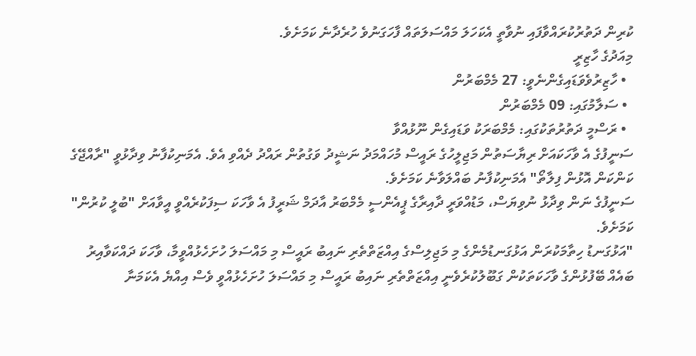ކުރިން ދަތުރުކުރައްވާފައި ނުވާތީ އެކަހަލަ މައްސަލަތައް ފާހަގަނުވެ ހުރެދާނެ ކަމަށެވެ.
މިއަދުގެ ހާޒިރީ
  • ހާޒިރުވެވަޑައިގެންނެވީ: 27 މެމްބަރުން
  • ސަލާމުގައި: 09 މެމްބަރުން
  • ރަސްމީ ދަތުރުތަކުގައި: މެމްބަރަކު ވަޑައިގެން ނޫޅުއްވާ
ސަނީފުގެ އެ ވާހަކައަށް ރިޔާސަތުން މަޖިލީހުގެ ރައީސް މުހައްމަދު ނަޝީދު ވަގުތުން ރައްދު ދެއްވި އެވެ. އެމަނިކުފާނު ވިދާޅުވީ "ރާއްޖޭގެ ކަންކަން އޮޅުން ފިލާތޯ" އެމަނިކުފާނު ބައްލަވާނެ ކަމަށެވެ.
ސަނީފުގެ ނަން ވިދާޅު ނުވިޔަސް، މަޑުއްވަރީ ދާއިރާގެ ޕީއެންސީ މެމްބަރު އާދަމް ޝަރީފު އެ ވާހަކަ ސިފަކުރެއްވީ އީވާއަށް "ބުލީ ކުރުން" ކަމަށެވެ.
"އަޅުގަނޑު ހިތާމަކުރަން އަޅުގަނޑުމެންގެ މި މަޖިލިސްގެ އިއްޒަތްތެރި ނައިބު ރައީސް މި މައްސަލަ ހުށަހެޅުއްވީމާ، ވާހަކަ ދައްކަވާއިރު ބައެއް ބޭފުޅުންގެ ވާހަކަތަކުން ގަބޫލުކުރެވެނީ އިއްޒަތްތެރި ނައިބު ރައީސް މި މައްސަލަ ހުށަހެޅުއްވީ ވެސް އިއްޔެ އެކަމަނާ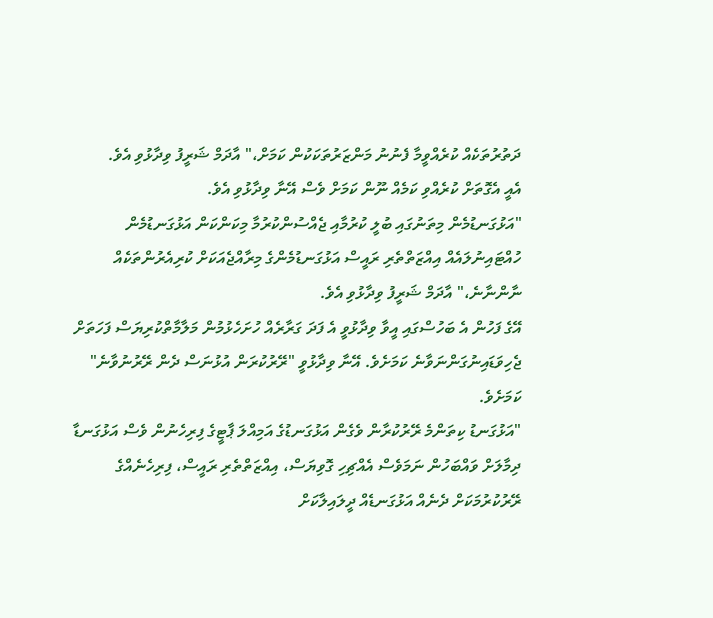ދަތުރުތަކެއް ކުރެއްވީމާ ފެނުނު މަންޒަރުތަކަކުން ކަމަށް،" އާދަމް ޝަރީފު ވިދާޅުވި އެވެ.
އެއީ އެގޮތަށް ކުރެއްވި ކަމެއް ނޫން ކަމަށް ވެސް އޭނާ ވިދާޅުވި އެވެ.
"އަޅުގަނޑުމެން މިތަނުގައި ބުލީ ކުރުމާއި ޖެއްސުންކުރުމާ މިކަންކަން އަޅުގަނޑުމެން ހުއްޓައިނުލައެއް އިއްޒަތްތެރި ރައީސް އަޅުގަނޑުމެންގެ މިރާއްޖެއަކަށް ކުރިއެރުންތަކެއް ނާންނާނެ،" އާދަމް ޝަރީފު ވިދާޅުވި އެވެ.
އޭގެ ފަހުން އެ ބަހުސްގައި އީވާ ވިދާޅުވީ އެ ފަދަ ގަރާރެއް ހުށަހެޅުމުން މަލާމާތްކުރިޔަސް ފަހަތަށް ޖެހިވަޑައިނުގަންނަވާނެ ކަމަށެވެ. އޭނާ ވިދާޅުވީ "ރޭރުކުރަން އުޅުނަސް ދެން ރޭރުނުވާނެ" ކަމަށެވެ.
"އަޅުގަނޑު ކިތަންމެ ރޭރުކުރާން ވެގެން އަޅުގަނޑުގެ އަމިއްލަ ޕާޓީގެ ފިރިހެނުން ވެސް އަޅުގަނޑާ ދިމާލަށް ވައްބަހުން ނަމަވެސް އެއްޗިހި ގޮވިޔަސް، އިއްޒަތްތެރި ރައީސް، ފިރިހެނެއްގެ ރޭރުކުރުމަކަށް ދެނެއް އަޅުގަނޑެއް ދީލައިލާކަށް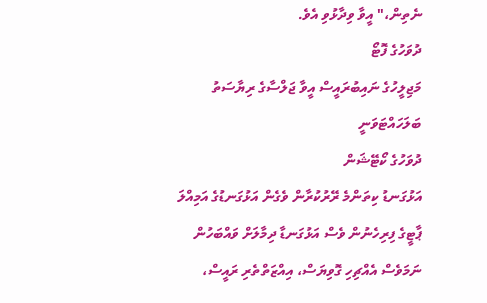ނެތިން،" އީވާ ވިދާޅުވި އެވެ.
ދުވަހުގެ ފޮޓޯ
މަޖިލީހުގެ ނައިބުރައީސް އީވާ ޖަލްސާގެ ރިޔާސަތު ބަލަހައްޓަވަނީ
ދުވަހުގެ ކޯޓޭޝަން
އަޅުގަނޑު ކިތަންމެ ރޭރުކުރާން ވެގެން އަޅުގަނޑުގެ އަމިއްލަ ޕާޓީގެ ފިރިހެނުން ވެސް އަޅުގަނޑާ ދިމާލަށް ވައްބަހުން ނަމަވެސް އެއްޗިހި ގޮވިޔަސް، އިއްޒަތްތެރި ރައީސް،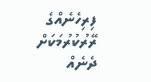ފިރިހެނެއްގެ ރޭރުކުރުމަކަށް ދެނެއް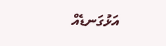އަޅުގަނޑެއް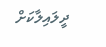ދީލައިލާކަށް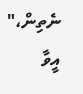ނެތިން،" އީވާ